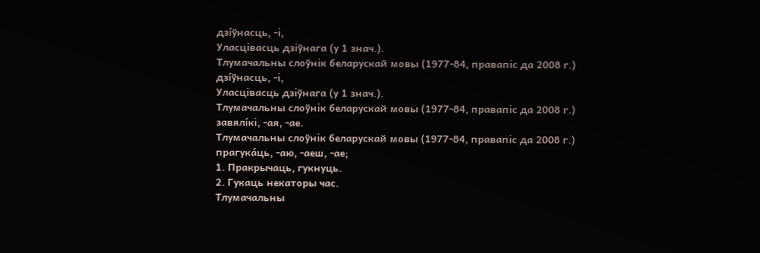дзі́ўнасць, ‑і,
Уласцівасць дзіўнага (у 1 знач.).
Тлумачальны слоўнік беларускай мовы (1977-84, правапіс да 2008 г.)
дзі́ўнасць, ‑і,
Уласцівасць дзіўнага (у 1 знач.).
Тлумачальны слоўнік беларускай мовы (1977-84, правапіс да 2008 г.)
завялі́кі, ‑ая, ‑ае.
Тлумачальны слоўнік беларускай мовы (1977-84, правапіс да 2008 г.)
прагука́ць, ‑аю, ‑аеш, ‑ае;
1. Пракрычаць, гукнуць.
2. Гукаць некаторы час.
Тлумачальны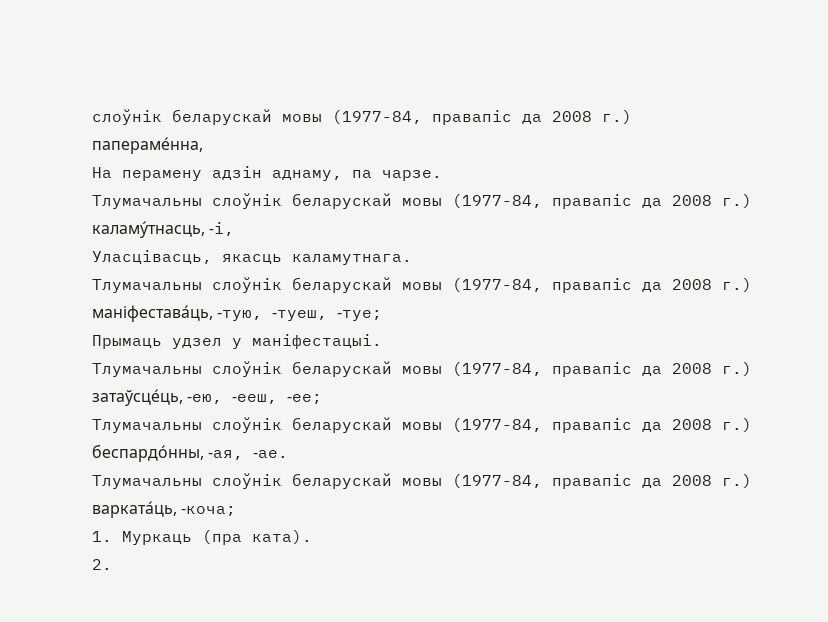слоўнік беларускай мовы (1977-84, правапіс да 2008 г.)
папераме́нна,
На перамену адзін аднаму, па чарзе.
Тлумачальны слоўнік беларускай мовы (1977-84, правапіс да 2008 г.)
каламу́тнасць, ‑і,
Уласцівасць, якасць каламутнага.
Тлумачальны слоўнік беларускай мовы (1977-84, правапіс да 2008 г.)
маніфестава́ць, ‑тую, ‑туеш, ‑туе;
Прымаць удзел у маніфестацыі.
Тлумачальны слоўнік беларускай мовы (1977-84, правапіс да 2008 г.)
затаўсце́ць, ‑ею, ‑ееш, ‑ее;
Тлумачальны слоўнік беларускай мовы (1977-84, правапіс да 2008 г.)
беспардо́нны, ‑ая, ‑ае.
Тлумачальны слоўнік беларускай мовы (1977-84, правапіс да 2008 г.)
варката́ць, ‑коча;
1. Муркаць (пра ката).
2.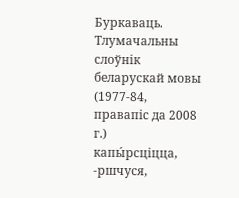Буркаваць.
Тлумачальны слоўнік беларускай мовы (1977-84, правапіс да 2008 г.)
капы́рсціцца, ‑ршчуся,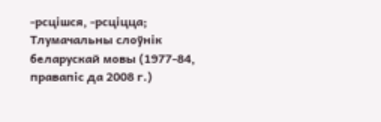‑рсцішся, ‑рсціцца;
Тлумачальны слоўнік беларускай мовы (1977-84, правапіс да 2008 г.)